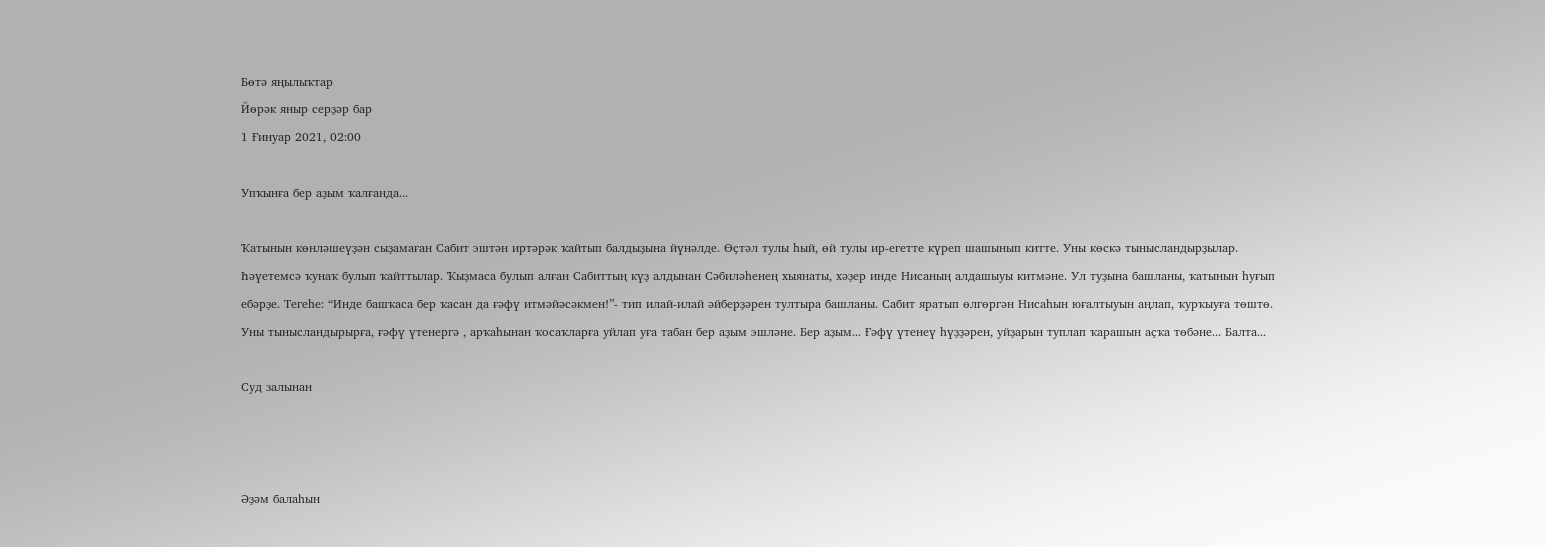Бөтә яңылыҡтар
Йөрәк яныр серҙәр бар
1 Ғинуар 2021, 02:00

Упҡынға бер аҙым ҡалғанда...

Ҡатынын көнләшеүҙән сыҙамаған Сабит эштән иртәрәк ҡайтып балдыҙына йүнәлде. Өҫтәл тулы һый, өй тулы ир-егетте күреп шашынып китте. Уны көскә тынысландырҙылар. Һәүетемсә ҡунаҡ булып ҡайттылар. Ҡыҙмаса булып алған Сабиттың күҙ алдынан Сәбиләһенең хыянаты, хәҙер инде Нисаның алдашыуы китмәне. Ул туҙына башланы, ҡатынын һуғып ебәрҙе. Тегеһе: “Инде башҡаса бер ҡасан да ғәфү итмәйәсәкмен!”- тип илай-илай әйберҙәрен тултыра башланы. Сабит яратып өлгөргән Нисаһын юғалтыуын аңлап, ҡурҡыуға төштө. Уны тынысландырырға, ғәфү үтенергә , арҡаһынан ҡосаҡларға уйлап уға табан бер аҙым эшләне. Бер аҙым... Ғәфү үтенеү һүҙҙәрен, уйҙарын туплап ҡарашын аҫҡа төбәне... Балта...

Суд залынан



Әҙәм балаһын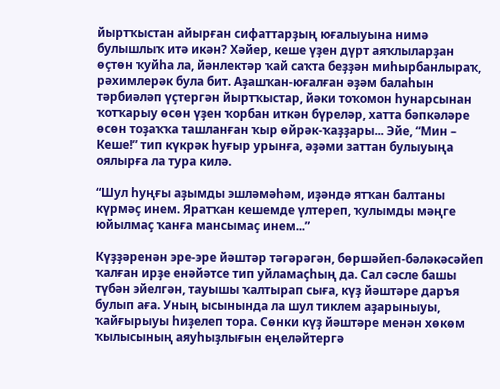йыртҡыстан айырған сифаттарҙың юғалыуына нимә булышлыҡ итә икән? Хәйер, кеше үҙен дүрт аяҡлыларҙан өҫтөн ҡуйһа ла, йәнлектәр ҡай саҡта беҙҙән миһырбанлыраҡ, рәхимлерәк була бит. Аҙашҡан-юғалған әҙәм балаһын тәрбиәләп үҫтергән йыртҡыстар, йәки тоҡомон һунарсынан ҡотҡарыу өсөн үҙен ҡорбан иткән бүреләр, хатта бәпкәләре өсөн тоҙаҡҡа ташланған ҡыр өйрәк-ҡаҙҙары... Эйе, “Мин – Кеше!” тип күкрәк һуғыр урынға, әҙәми заттан булыуыңа оялырға ла тура килә.

“Шул һуңғы аҙымды эшләмәһәм, иҙәндә ятҡан балтаны күрмәҫ инем. Яратҡан кешемде үлтереп, ҡулымды мәңге юйылмаҫ ҡанға мансымаҫ инем...”

Күҙҙәренән эре-эре йәштәр тәгәрәгән, бөршәйеп-бәләкәсәйеп ҡалған ирҙе енәйәтсе тип уйламаҫһың да. Сал сәсле башы түбән эйелгән, тауышы ҡалтырап сыға, күҙ йәштәре даръя булып аға. Уның ысынында ла шул тиклем аҙарыныуы, ҡайғырыуы һиҙелеп тора. Сөнки күҙ йәштәре менән хөкөм ҡылысының аяуһыҙлығын еңеләйтергә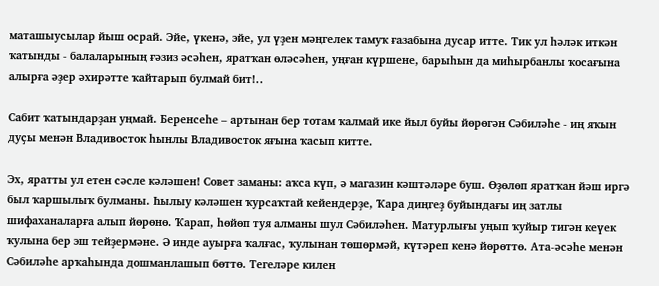маташыусылар йыш осрай. Эйе, үкенә, эйе, ул үҙен мәңгелек тамуҡ ғазабына дусар итте. Тик ул һәләк иткән ҡатынды - балаларының ғәзиз әсәһен, яратҡан өләсәһен, уңған күршене, барыһын да миһырбанлы ҡосағына алырға әҙер әхирәтте ҡайтарып булмай бит!..

Сабит ҡатындарҙан уңмай. Беренсеһе – артынан бер тотам ҡалмай ике йыл буйы йөрөгән Сәбиләһе - иң яҡын дуҫы менән Владивосток һынлы Владивосток яғына ҡасып китте.

Эх, яратты ул етен сәсле кәләшен! Совет заманы: аҡса күп, ә магазин кәштәләре буш. Өҙөлөп яратҡан йәш иргә был ҡаршылыҡ булманы. Һылыу кәләшен ҡурсаҡтай кейендерҙе, Ҡара диңгеҙ буйындағы иң затлы шифаханаларға алып йөрөнө. Ҡарап, һөйөп туя алманы шул Сәбиләһен. Матурлығы уңып ҡуйыр тигән кеүек ҡулына бер эш тейҙермәне. Ә инде ауырға ҡалғас, ҡулынан төшөрмәй, күтәреп кенә йөрөттө. Ата-әсәһе менән Сәбиләһе арҡаһында дошманлашып бөттө. Тегеләре килен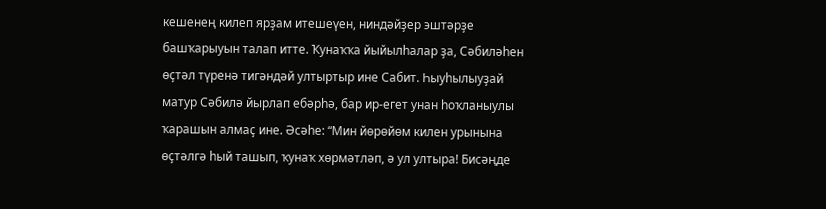кешенең килеп ярҙам итешеүен, ниндәйҙер эштәрҙе башҡарыуын талап итте. Ҡунаҡҡа йыйылһалар ҙа, Сәбиләһен өҫтәл түренә тигәндәй ултыртыр ине Сабит. Һыуһылыуҙай матур Сәбилә йырлап ебәрһә, бар ир-егет унан һоҡланыулы ҡарашын алмаҫ ине. Әсәһе: “Мин йөрөйөм килен урынына өҫтәлгә һый ташып, ҡунаҡ хөрмәтләп, ә ул ултыра! Бисәңде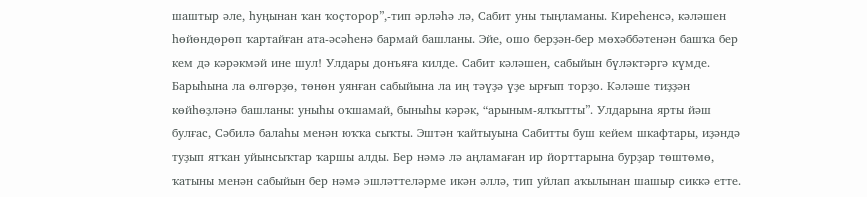шаштыр әле, һуңынан ҡан ҡоҫторор”,-тип әрләһә лә, Сабит уны тыңламаны. Киреһенсә, кәләшен һөйөндөрөп ҡартайған ата-әсәһенә бармай башланы. Эйе, ошо берҙән-бер мөхәббәтенән башҡа бер кем дә кәрәкмәй ине шул! Улдары донъяға килде. Сабит кәләшен, сабыйын бүләктәргә күмде. Барыһына ла өлгөрҙө, төнөн уянған сабыйына ла иң тәүҙә үҙе ырғып торҙо. Кәләше тиҙҙән көйһөҙләнә башланы: уныһы оҡшамай, быныһы кәрәк, “арыным-ялҡытты”. Улдарына ярты йәш булғас, Сәбилә балаһы менән юҡҡа сыҡты. Эштән ҡайтыуына Сабитты буш кейем шкафтары, иҙәндә туҙып ятҡан уйынсыҡтар ҡаршы алды. Бер нәмә лә аңламаған ир йорттарына бурҙар төштөмө, ҡатыны менән сабыйын бер нәмә эшләттеләрме икән әллә, тип уйлап аҡылынан шашыр сиккә етте.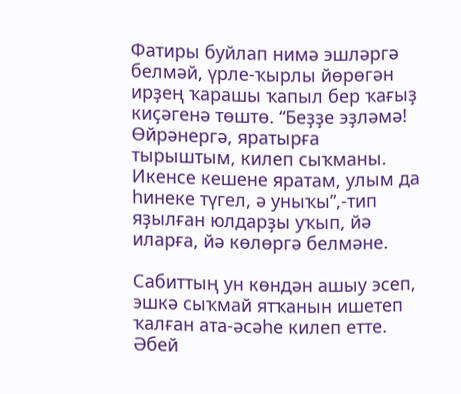Фатиры буйлап нимә эшләргә белмәй, үрле-ҡырлы йөрөгән ирҙең ҡарашы ҡапыл бер ҡағыҙ киҫәгенә төштө. “Беҙҙе эҙләмә! Өйрәнергә, яратырға тырыштым, килеп сыҡманы. Икенсе кешене яратам, улым да һинеке түгел, ә уныҡы”,-тип яҙылған юлдарҙы уҡып, йә иларға, йә көлөргә белмәне.

Сабиттың ун көндән ашыу эсеп, эшкә сыҡмай ятҡанын ишетеп ҡалған ата-әсәһе килеп етте. Әбей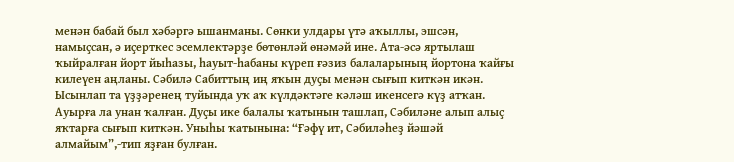менән бабай был хәбәргә ышанманы. Сөнки улдары үтә аҡыллы, эшсән, намыҫсан, ә иҫерткес эсемлектәрҙе бөтөнләй өнәмәй ине. Ата-әсә яртылаш ҡыйралған йорт йыһазы, һауыт-һабаны күреп ғәзиз балаларының йортона ҡайғы килеүен аңланы. Сәбилә Сабиттың иң яҡын дуҫы менән сығып киткән икән. Ысынлап та үҙҙәренең туйында уҡ аҡ күлдәктәге кәләш икенсегә күҙ атҡан. Ауырға ла унан ҡалған. Дуҫы ике балалы ҡатынын ташлап, Сәбиләне алып алыҫ яҡтарға сығып киткән. Уныһы ҡатынына: “Ғәфү ит, Сәбиләһеҙ йәшәй алмайым”,-тип яҙған булған.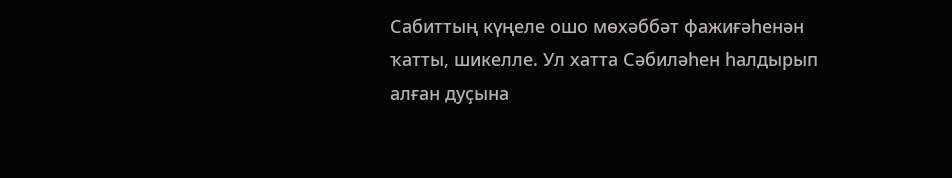Сабиттың күңеле ошо мөхәббәт фажиғәһенән ҡатты, шикелле. Ул хатта Сәбиләһен һалдырып алған дуҫына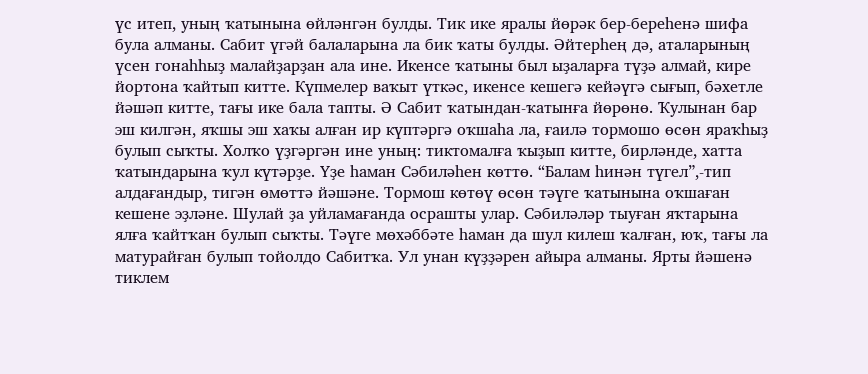үс итеп, уның ҡатынына өйләнгән булды. Тик ике яралы йөрәк бер-береһенә шифа була алманы. Сабит үгәй балаларына ла бик ҡаты булды. Әйтерһең дә, аталарының үсен гонаһһыҙ малайҙарҙан ала ине. Икенсе ҡатыны был ыҙаларға түҙә алмай, кире йортона ҡайтып китте. Күпмелер ваҡыт үткәс, икенсе кешегә кейәүгә сығып, бәхетле йәшәп китте, тағы ике бала тапты. Ә Сабит ҡатындан-ҡатынға йөрөнө. Ҡулынан бар эш килгән, яҡшы эш хаҡы алған ир күптәргә оҡшаһа ла, ғаилә тормошо өсөн яраҡһыҙ булып сыҡты. Холҡо үҙгәргән ине уның: тиктомалға ҡыҙып китте, бирләнде, хатта ҡатындарына ҡул күтәрҙе. Үҙе һаман Сәбиләһен көттө. “Балам һинән түгел”,-тип алдағандыр, тигән өмөттә йәшәне. Тормош көтөү өсөн тәүге ҡатынына оҡшаған кешене эҙләне. Шулай ҙа уйламағанда осрашты улар. Сәбиләләр тыуған яҡтарына ялға ҡайтҡан булып сыҡты. Тәүге мөхәббәте һаман да шул килеш ҡалған, юҡ, тағы ла матурайған булып тойолдо Сабитҡа. Ул унан күҙҙәрен айыра алманы. Ярты йәшенә тиклем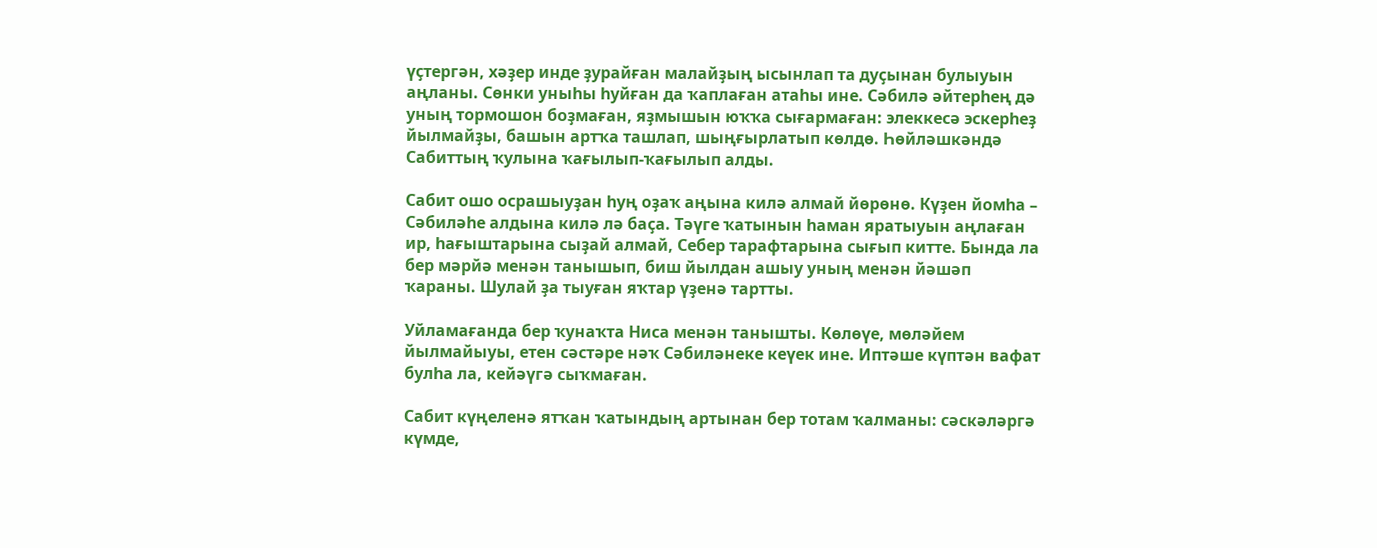үҫтергән, хәҙер инде ҙурайған малайҙың ысынлап та дуҫынан булыуын аңланы. Сөнки уныһы һуйған да ҡаплаған атаһы ине. Сәбилә әйтерһең дә уның тормошон боҙмаған, яҙмышын юҡҡа сығармаған: элеккесә эскерһеҙ йылмайҙы, башын артҡа ташлап, шыңғырлатып көлдө. Һөйләшкәндә Сабиттың ҡулына ҡағылып-ҡағылып алды.

Сабит ошо осрашыуҙан һуң оҙаҡ аңына килә алмай йөрөнө. Күҙен йомһа – Сәбиләһе алдына килә лә баҫа. Тәүге ҡатынын һаман яратыуын аңлаған ир, һағыштарына сыҙай алмай, Себер тарафтарына сығып китте. Бында ла бер мәрйә менән танышып, биш йылдан ашыу уның менән йәшәп ҡараны. Шулай ҙа тыуған яҡтар үҙенә тартты.

Уйламағанда бер ҡунаҡта Ниса менән танышты. Көлөүе, мөләйем йылмайыуы, етен сәстәре нәҡ Сәбиләнеке кеүек ине. Иптәше күптән вафат булһа ла, кейәүгә сыҡмаған.

Сабит күңеленә ятҡан ҡатындың артынан бер тотам ҡалманы: сәскәләргә күмде,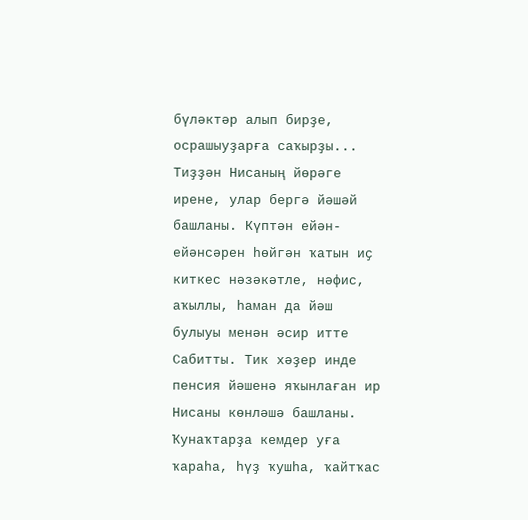бүләктәр алып бирҙе, осрашыуҙарға саҡырҙы... Тиҙҙән Нисаның йөрәге ирене, улар бергә йәшәй башланы. Күптән ейән-ейәнсәрен һөйгән ҡатын иҫ киткес нәзәкәтле, нәфис, аҡыллы, һаман да йәш булыуы менән әсир итте Сабитты. Тик хәҙер инде пенсия йәшенә яҡынлаған ир Нисаны көнләшә башланы. Ҡунаҡтарҙа кемдер уға ҡараһа, һүҙ ҡушһа, ҡайтҡас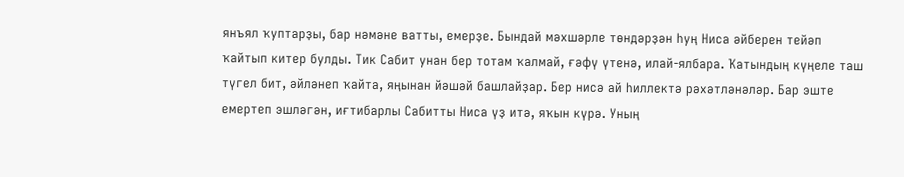янъял ҡуптарҙы, бар нәмәне ватты, емерҙе. Бындай мәхшәрле төндәрҙән һуң Ниса әйберен тейәп ҡайтып китер булды. Тик Сабит унан бер тотам ҡалмай, ғәфү үтенә, илай-ялбара. Ҡатындың күңеле таш түгел бит, әйләнеп ҡайта, яңынан йәшәй башлайҙар. Бер нисә ай һиллектә рәхәтләнәләр. Бар эште емертеп эшләгән, иғтибарлы Сабитты Ниса үҙ итә, яҡын күрә. Уның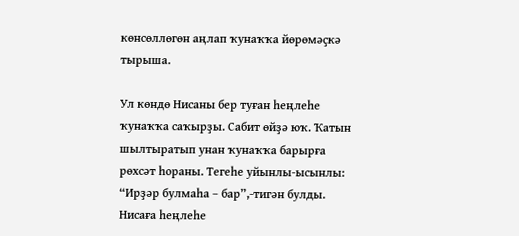көнсөллөгөн аңлап ҡунаҡҡа йөрөмәҫкә тырыша.

Ул көндө Нисаны бер туған һеңлеһе ҡунаҡҡа саҡырҙы. Сабит өйҙә юҡ. Ҡатын шылтыратып унан ҡунаҡҡа барырға рөхсәт һораны. Тегеһе уйынлы-ысынлы: “Ирҙәр булмаһа – бар”,-тигән булды. Нисаға һеңлеһе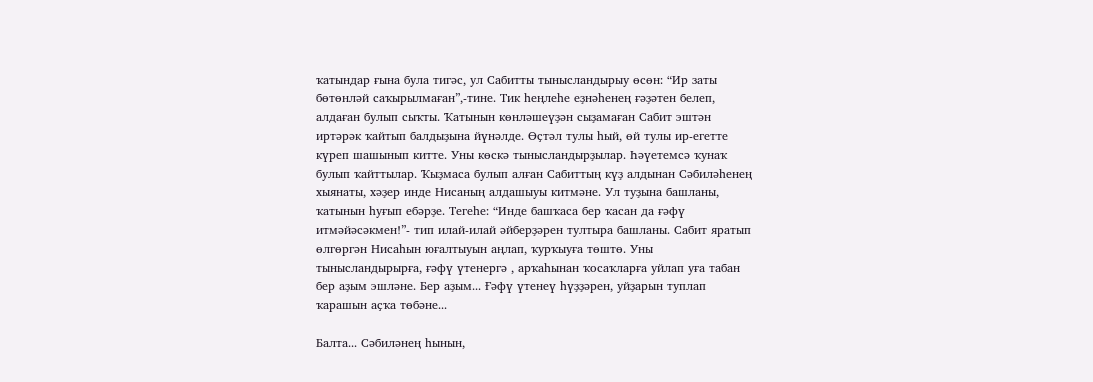ҡатындар ғына була тигәс, ул Сабитты тынысландырыу өсөн: “Ир заты бөтөнләй саҡырылмаған”,-тине. Тик һеңлеһе еҙнәһенең ғәҙәтен белеп, алдаған булып сыҡты. Ҡатынын көнләшеүҙән сыҙамаған Сабит эштән иртәрәк ҡайтып балдыҙына йүнәлде. Өҫтәл тулы һый, өй тулы ир-егетте күреп шашынып китте. Уны көскә тынысландырҙылар. Һәүетемсә ҡунаҡ булып ҡайттылар. Ҡыҙмаса булып алған Сабиттың күҙ алдынан Сәбиләһенең хыянаты, хәҙер инде Нисаның алдашыуы китмәне. Ул туҙына башланы, ҡатынын һуғып ебәрҙе. Тегеһе: “Инде башҡаса бер ҡасан да ғәфү итмәйәсәкмен!”- тип илай-илай әйберҙәрен тултыра башланы. Сабит яратып өлгөргән Нисаһын юғалтыуын аңлап, ҡурҡыуға төштө. Уны тынысландырырға, ғәфү үтенергә , арҡаһынан ҡосаҡларға уйлап уға табан бер аҙым эшләне. Бер аҙым... Ғәфү үтенеү һүҙҙәрен, уйҙарын туплап ҡарашын аҫҡа төбәне...

Балта... Сәбиләнең һынын,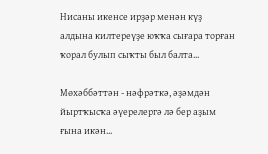Нисаны икенсе ирҙәр менән күҙ алдына килтереүҙе юҡҡа сығара торған ҡорал булып сыҡты был балта...

Мөхәббәттән - нәфрәткә, әҙәмдән йыртҡысҡа әүерелергә лә бер аҙым ғына икән...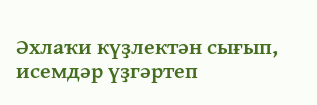Әхлаҡи күҙлектән сығып, исемдәр үҙгәртеп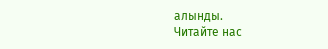алынды.
Читайте нас